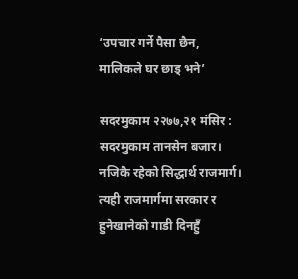‘उपचार गर्ने पैसा छैन, मालिकले घर छाड् भने’

सदरमुकाम २२७७,२१ मंसिर : सदरमुकाम तानसेन बजार। नजिकै रहेको सिद्धार्थ राजमार्ग। त्यही राजमार्गमा सरकार र हुनेखानेको गाडी दिनहुँ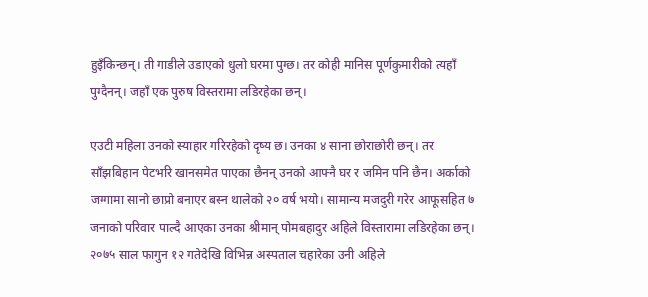हुइँकिन्छन्। ती गाडीले उडाएको धुलो घरमा पुग्छ। तर कोही मानिस पूर्णकुमारीको त्यहाँ पुग्दैनन्। जहाँ एक पुरुष विस्तरामा लडिरहेका छन्।

एउटी महिला उनको स्याहार गरिरहेको दृष्य छ। उनका ४ साना छोराछोरी छन्। तर साँझबिहान पेटभरि खानसमेत पाएका छैनन् उनको आफ्नै घर र जमिन पनि छैन। अर्काको जग्गामा सानो छाप्रो बनाएर बस्न थालेको २० वर्ष भयो। सामान्य मजदुरी गरेर आफूसहित ७ जनाको परिवार पाल्दै आएका उनका श्रीमान् पोमबहादुर अहिले विस्तारामा लडिरहेका छन्। २०७५ साल फागुन १२ गतेदेखि विभिन्न अस्पताल चहारेका उनी अहिले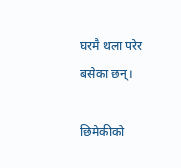घरमै थला परेर बसेका छन्।

छिमेकीको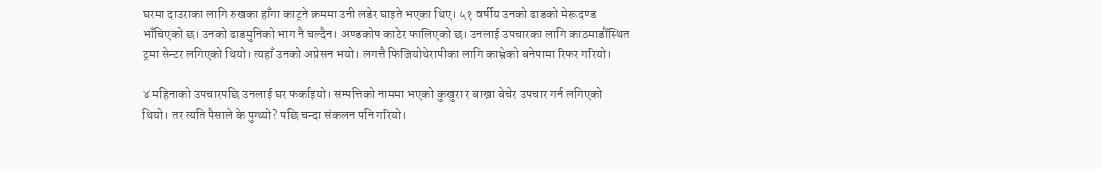घरमा दाउराका लागि रुखका हाँगा काट्ने क्रममा उनी लडेर घाइते भएका थिए। ५१ वर्षीय उनको ढाडको मेरूदण्ड भाँचिएको छ। उनको ढाडमुनिको भाग नै चल्दैन। अण्डकोष काटेर फालिएको छ। उनलाई उपचारका लागि काठमाडौंस्थित ट्रमा सेन्टर लगिएको थियो। त्यहाँ उनको अप्रेसन भयो। लगत्तै फिजियोथेरापीका लागि काभ्रेको बनेपामा रिफर गरियो।

४ महिनाको उपचारपछि उनलाई घर फर्काइयो। सम्पत्तिको नाममा भएको कुखुरा र बाख्रा बेचेर उपचार गर्न लगिएको थियो। तर त्यति पैसाले के पुग्थ्यो? पछि चन्दा संकलन पनि गरियो।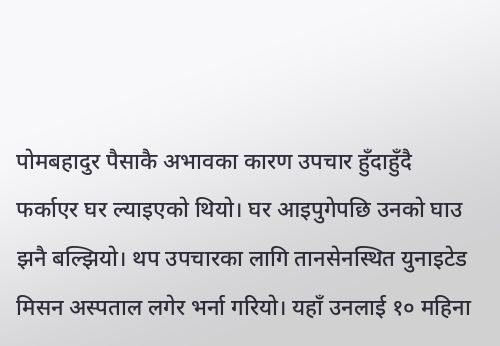पोमबहादुर पैसाकै अभावका कारण उपचार हुँदाहुँदै फर्काएर घर ल्याइएको थियो। घर आइपुगेपछि उनको घाउ झनै बल्झियो। थप उपचारका लागि तानसेनस्थित युनाइटेड मिसन अस्पताल लगेर भर्ना गरियो। यहाँ उनलाई १० महिना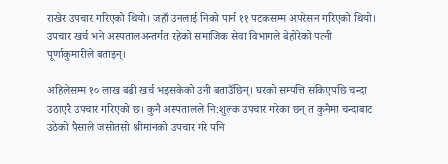राखेर उपचार गरिएको थियो। जहाँ उनलाई निको पार्न ११ पटकसम्म अपरेसन गरिएको थियो। उपचार खर्च भने अस्पतालअन्तर्गत रहेको समाजिक सेवा विभागले बेहोरेको ‍पत्नी पूर्णाकुमारीले बताइन्।

अहिलेसम्म १० लाख बढी खर्च भइसकेको उनी बताउँछिन्। घरको सम्पत्ति सकिएपछि चन्दा उठाएरै उपचार गरिएको छ। कुनै अस्पतालले नि:शुल्क उपचार गरेका छन् त कुनैमा चन्दाबाट उठेको पैसाले जसोतसो श्रीमानको उपचार गरे पनि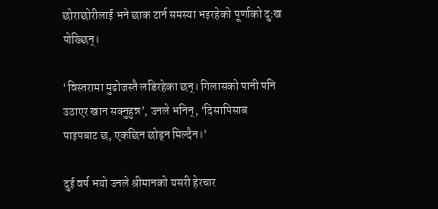छोराछोरीलाई भने छाक टार्न समस्या भइरहेको पूर्णाको दु:ख पोख्छिन्।

‘विस्तरामा मुढोजस्तै लडिरहेका छन्। गिलासको पानी पनि उठाएर खान सक्नुहुन्न’, उनले भनिन्, ‘दिसापिसाब पाइपबाट छ, एकछिन छोड्न मिल्दैन।’

दुई वर्ष भयो उनले श्रीमानको यसरी हेरचार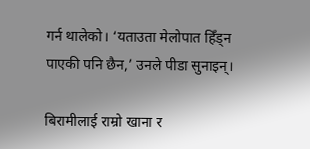गर्न थालेको। ‘यताउता मेलोपात हिँड्न पाएकी पनि छैन,’ उनले पीडा सुनाइन्।

बिरामीलाई राम्रो खाना र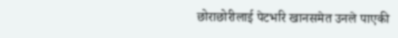छोराछोरीलाई पेटभरि खानसमेत उनले पाएकी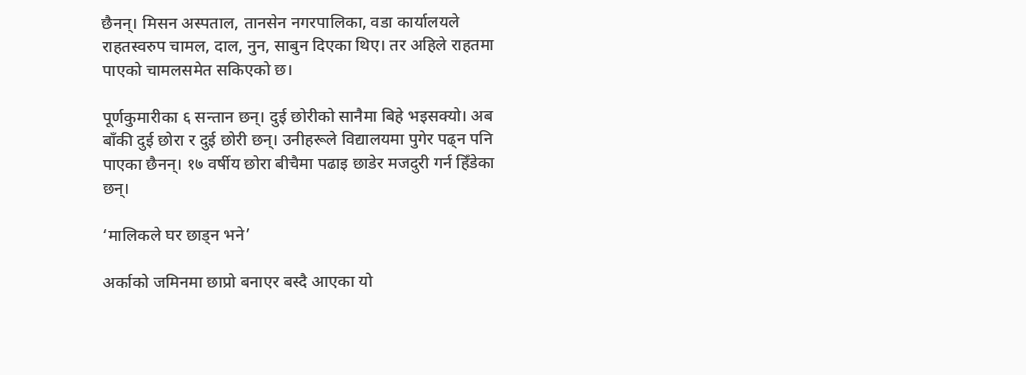छैनन्। मिसन अस्पताल, तानसेन नगरपालिका, वडा कार्यालयले राहतस्वरुप चामल, दाल, नुन, साबुन दिएका थिए। तर अहिले राहतमा पाएको चामलसमेत सकिएको छ।

पूर्णकुमारीका ६ सन्तान छन्। दुई छोरीको सानैमा बिहे भइसक्यो। अब बाँकी दुई छोरा र दुई छोरी छन्। उनीहरूले विद्यालयमा पुगेर पढ्न पनि पाएका छैनन्। १७ वर्षीय छोरा बीचैमा पढाइ छाडेर मजदुरी गर्न हिँडेका छन्।

‘मालिकले घर छाड्न भने’

अर्काको जमिनमा छाप्रो बनाएर बस्दै आएका यो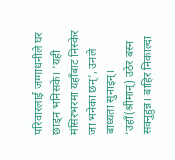परिवारलाई जग्गाधनीले घर छाड्न भनिसके। ‘यही मंसिरभरमा यहाँबाट निस्केर जा भनेका छन्’, उनले बाध्यता सुनाइन्। ‘उहाँ(श्रीमान्) उठेर बस्न सक्नुहुन्न। बाहिर निकाल्दा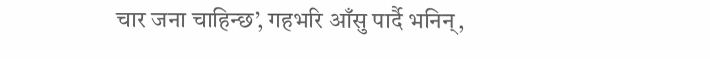चार जना चाहिन्छ’, गहभरि आँसु पार्दै भनिन्,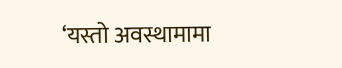‘यस्तो अवस्थामामा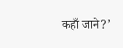कहाँ जाने?’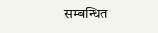सम्बन्धित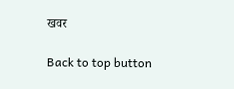खवर

Back to top button